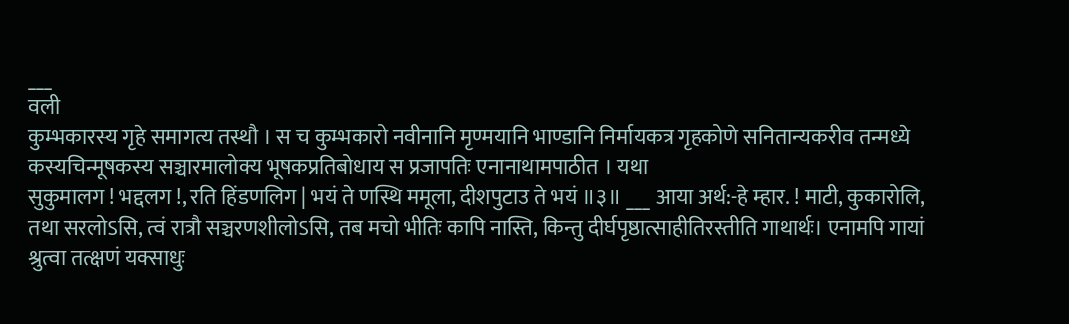___
वली
कुम्भकारस्य गृहे समागत्य तस्थौ । स च कुम्भकारो नवीनानि मृण्मयानि भाण्डानि निर्मायकत्र गृहकोणे सनितान्यकरीव तन्मध्ये कस्यचिन्मूषकस्य सञ्चारमालोक्य भूषकप्रतिबोधाय स प्रजापतिः एनानाथामपाठीत । यथा
सुकुमालग ! भद्दलग !, रति हिंडणलिग | भयं ते णस्थि ममूला, दीशपुटाउ ते भयं ॥३॥ ___ आया अर्थ:-हे म्हार. ! माटी, कुकारोलि, तथा सरलोऽसि, त्वं रात्रौ सञ्चरणशीलोऽसि, तब मचो भीतिः कापि नास्ति, किन्तु दीर्घपृष्ठात्साहीतिरस्तीति गाथार्थः। एनामपि गायां श्रुत्वा तत्क्षणं यक्साधुः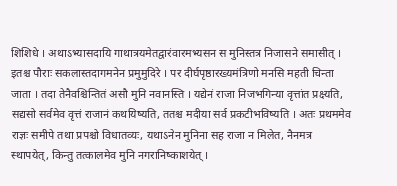शिशिधे । अथाऽभ्यासदायि गाथात्रयमेतद्वारंवारमभ्यसन स मुनिस्तत्र निजासने समासीत् । इतश्च पौराः सकलास्तदागमनेन प्रमुमुदिरे । पर दीर्घपृष्ठारख्यमंत्रिणो मनसि महती चिन्ता जाता । तदा तेनैवश्चिन्तितं असौ मुनि नवानस्ति । यद्येनं राजा निजभगिन्या वृत्तांत प्रक्ष्यति, सद्यसो सर्वमेव वृत्तं राजानं कथयिष्यति, ततश्च मदीया सर्व प्रकटीभविष्यति । अतः प्रथममेव राज्ञः समीपे तथा प्रपश्चो विधातव्यः, यथाऽनेन मुनिना सह राजा न मिलेत, नैनमत्र स्थापयेत्, किन्तु तत्कालमेव मुनि नगरानिष्काशयेत् ।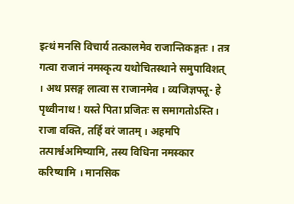इत्थं मनसि विचार्य तत्कालमेव राजान्तिकङ्गतः । तत्र गत्वा राजानं नमस्कृत्य यथोचितस्थाने समुपाविशत् । अथ प्रसङ्ग लात्वा स राजानमेव । व्यजिज्ञफ्तू- हे पृथ्वीनाथ ! यस्ते पिता प्रजितः स समागतोऽस्ति । राजा वक्ति, तर्हि वरं जातम् । अहमपि तत्पार्श्वअमिष्यामि, तस्य विधिना नमस्कार करिष्यामि । मानसिक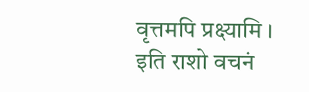वृत्तमपि प्रक्ष्यामि । इति राशो वचनं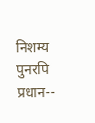निशम्य पुनरपि प्रधान--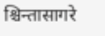श्चिन्तासागरे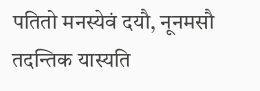पतितो मनस्येवं दयौ, नूनमसौ तदन्तिक यास्यति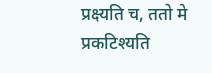प्रक्ष्यति च, ततो मे प्रकटिश्यति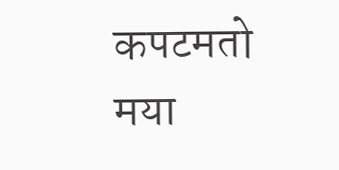कपटमतो मया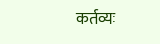कर्तव्यः